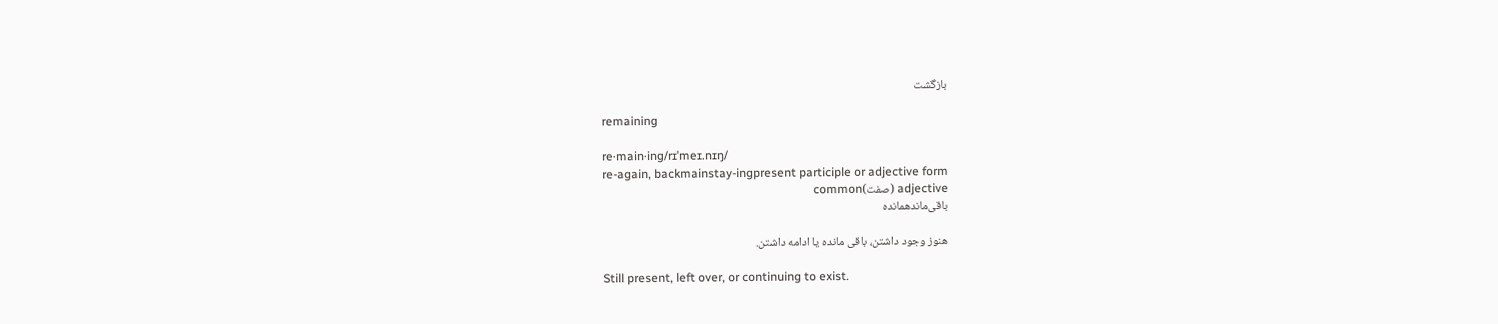بازگشت

remaining

re·main·ing/rɪˈmeɪ.nɪŋ/
re-again, backmainstay-ingpresent participle or adjective form
adjective (صفت)common
باقی‌ماندهمانده

هنوز وجود داشتن، باقی مانده یا ادامه داشتن.

Still present, left over, or continuing to exist.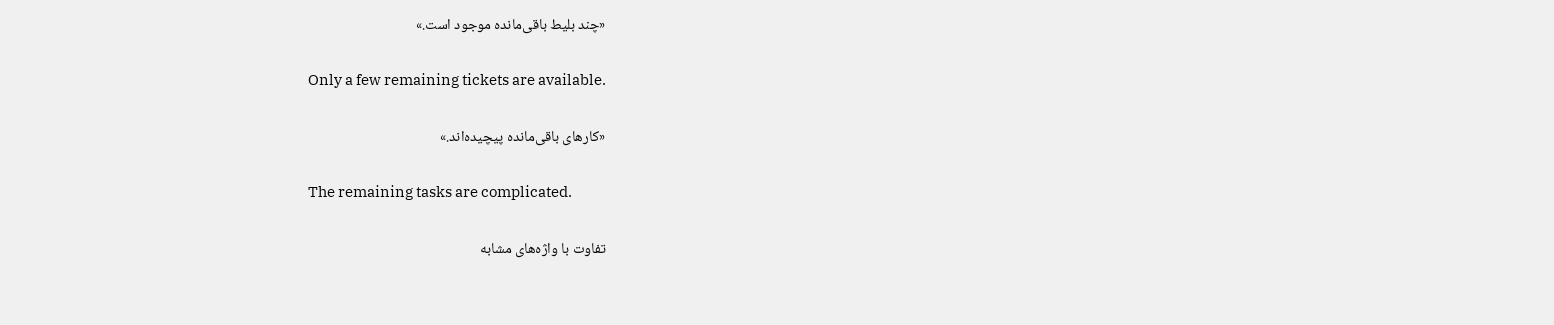«چند بلیط باقی‌مانده موجود است.»

Only a few remaining tickets are available.

«کارهای باقی‌مانده پیچیده‌اند.»

The remaining tasks are complicated.

تفاوت با واژه‌های مشابه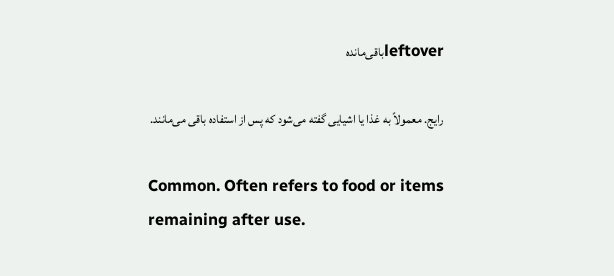leftoverباقی‌مانده

رایج. معمولاً به غذا یا اشیایی گفته می‌شود که پس از استفاده باقی می‌مانند.

Common. Often refers to food or items remaining after use.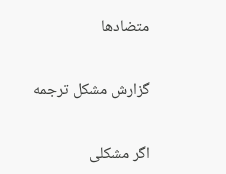متضادها

گزارش مشکل ترجمه

اگر مشکلی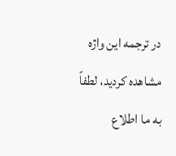در ترجمه این واژه مشاهده کردید، لطفاً به ما اطلاع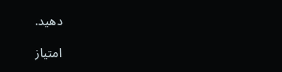دهید.

امتیاز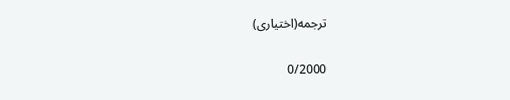ترجمه(اختیاری)

0/2000